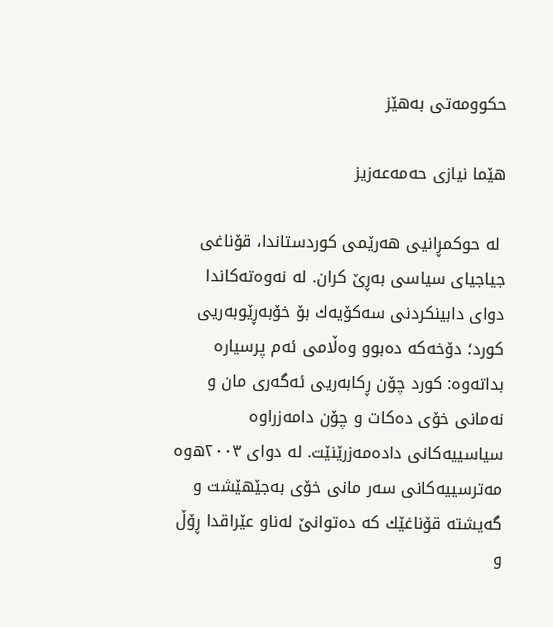حكوومه‌تی به‌هێز

هێما نیازی حه‌مه‌عه‌زیز

 له‌ حوكمڕانیی هه‌رێمی كوردستاندا، قۆناغی جیاجیای سیاسی به‌ڕێ كران. له‌ نه‌وه‌ته‌كاندا دوای دابینكردنی سه‌كۆیه‌ك بۆ خۆبه‌ڕێوبه‌ریی كورد؛ دۆخه‌كه‌ ده‌بوو وه‌ڵامی ئه‌م پرسیاره‌ بداته‌وه‌: كورد چۆن ڕكابه‌ریی ئه‌گه‌ری مان و نه‌مانی خۆی ده‌كات و چۆن دامه‌زراوه‌ سیاسییه‌كانی داده‌مه‌زرێنێت. له‌ دوای ٢٠٠٣ه‌وه‌ مه‌ترسییه‌كانی سه‌ر مانی خۆی به‌جێهێشت و گه‌یشته‌ قۆناغێك كه‌ ده‌توانێ له‌ناو عێراقدا ڕۆڵ و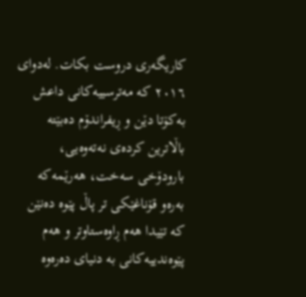كاریگه‌ری دروست بكات. له‌دوای ٢٠١٦ كه‌‌ مه‌ترسییه‌كانی داعش به‌كۆتا دێن و ڕیفراندۆم ده‌بێته‌ باڵاترین كرده‌ی نه‌ته‌وه‌یی، بارودۆخی سه‌خت، هه‌رێمه‌كه‌ به‌ره‌و قۆناغێكی تر پاڵ پێوه‌ ده‌نێن كه‌ تێیدا هه‌م ڕاوه‌ستاوتر و هه‌م پێوه‌ندییه‌كانی به‌ دنیای ده‌ره‌وه‌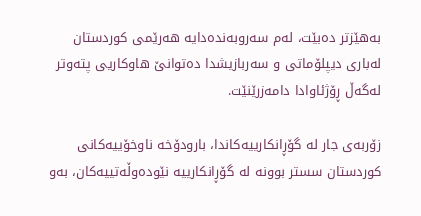به‌هێزتر ده‌بێت، له‌م سه‌روبه‌نده‌دایه‌ هه‌رێمی كوردستان له‌باری دیپلۆماتی و سه‌ربازیشدا ده‌توانێ هاوكاریی پته‌وتر له‌گه‌ڵ ڕۆژئاوادا دامه‌زرێنێت.

زۆربه‌ی جار له‌ گۆڕانكارییه‌كاندا، بارودۆخه‌ ناوخۆییه‌كانی كوردستان سستر بوونه‌ له‌ گۆڕانكارییه‌ نێوده‌وڵه‌تییه‌كان، به‌و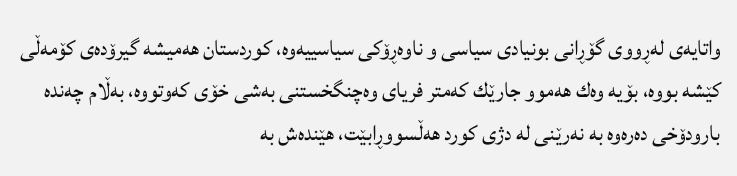واتایه‌ی له‌ڕووی گۆڕانی بونیادی سیاسی و ناوه‌ڕۆكی سیاسییه‌وه‌، كوردستان هه‌میشه‌ گیرۆده‌ی كۆمه‌ڵی كێشه‌ بووه‌، بۆیه‌ وه‌ك هه‌موو جارێك كه‌متر فریای وه‌چنگخستنی به‌شی خۆی كه‌وتووه‌، به‌ڵام چه‌نده‌ بارودۆخی ده‌ره‌وه‌ به‌ نه‌رێنی له‌ دژی كورد هه‌ڵسووڕابێت، هێنده‌ش به‌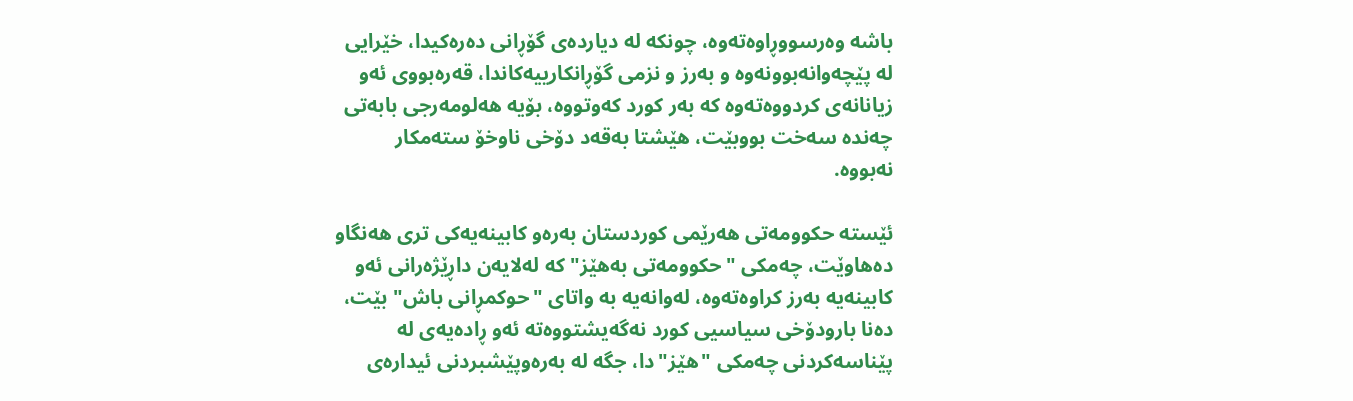باشه‌ وه‌رسووڕاوه‌ته‌وه‌، چونكه‌ له‌ دیارده‌ی گۆڕانی ده‌ره‌كیدا، خێرایی له‌ پێچه‌وانه‌بوونه‌وه‌ و به‌رز و نزمی گۆڕانكارییه‌كاندا، قه‌ره‌بووی ئه‌و زیانانه‌ی كردووه‌ته‌‌وه‌ كه‌ به‌ر كورد كه‌وتووه‌، بۆیه‌ هه‌لومه‌رجی بابه‌تی چه‌نده‌ سه‌خت بووبێت، هێشتا به‌قه‌د دۆخی ناوخۆ سته‌مكار نه‌بووه‌.

ئێسته‌ حكوومه‌تی هه‌رێمی كوردستان به‌ره‌و كابینه‌یه‌كی تری هه‌نگاو ده‌هاوێت، چه‌مكی "حكوومه‌تی به‌هێز" كه‌ له‌لایه‌ن داڕێژه‌رانی ئه‌و كابینه‌یه‌ به‌رز كراوه‌ته‌وه‌، له‌وانه‌یه‌ به‌ واتای "حوكمڕانی باش" بێت، ده‌نا بارودۆخی سیاسیی كورد نه‌گه‌یشتووه‌ته‌ ئه‌و ڕاده‌یه‌ی له‌ پێناسه‌كردنی چه‌مكی "هێز"دا، جگه‌ له‌ به‌ره‌وپێشبردنی ئیداره‌ی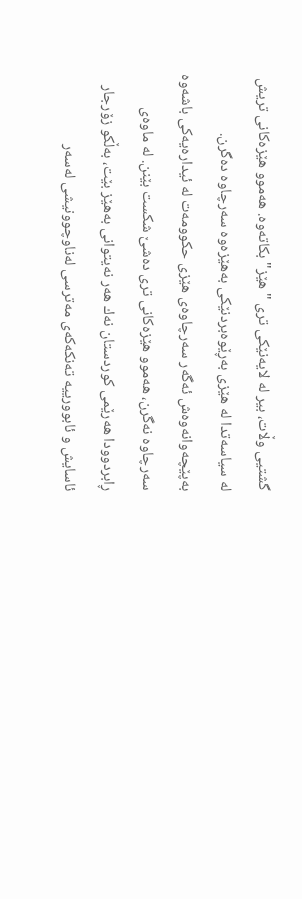گشتیی وڵات، بیر له‌ لایه‌نێكی تری "هێز" بكاته‌وه‌. هه‌موو هێزه‌كانی تریش له‌ سیاسه‌تدا له‌ هێزی به‌ڕێوه‌بردنێكی به‌هێزه‌وه‌ سه‌رچاوه‌ ده‌گرن. به‌پێچه‌وانه‌وه‌ش ئه‌گه‌ر سه‌رچاوه‌ی هێزی حكوومه‌ت له‌ ئیداره‌یه‌كی باشه‌وه‌ سه‌رچاوه‌ نه‌گرن، هه‌موو هێزه‌كانی تری ده‌شێ شكست بێنن. له‌ ماوه‌ی ڕابردوودا هه‌رێمی كوردستان نه‌ك هه‌ر نه‌یتوانی به‌هێز بێت، به‌ڵكو زۆرجار ئاسایش و ئابوورییه‌ ته‌نكه‌كه‌ی مه‌ترسی له‌ناوچوونیشی له‌سه‌ر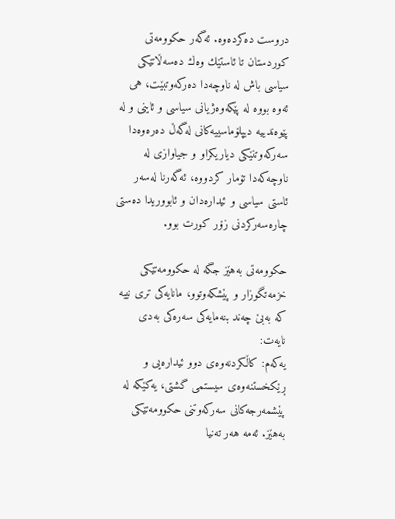دروست ده‌كرده‌وه‌. ئه‌گه‌ر حكوومه‌تی كوردستان تا ئاستێك وه‌ك ده‌سه‌ڵاتێكی سیاسی باش له‌ ناوچه‌دا ده‌ركه‌وتبێت، هی ئه‌وه‌ بووه‌ له‌ پێكه‌وه‌ژیانی سیاسی و ئاینی و له‌ پێوه‌ندییه‌ دیپلۆماسییه‌كانی له‌گه‌ڵ ده‌ره‌وه‌دا سه‌ركه‌وتنێكی دیاریكراو و جیاوازی له‌ ناوچه‌كه‌دا تۆمار كردووه‌، ئه‌گه‌رنا له‌سه‌ر ئاستی سیاسی و ئیداره‌دان و ئابووریدا ده‌ستی چاره‌سه‌ركردنی زۆر كورت بوو.

حكوومه‌تی به‌هێز جگه‌ له‌ حكوومه‌تێكی خزمه‌تگوزار و پێشكه‌وتوو، مانایه‌كی تری نییه‌ كه‌ به‌بێ چه‌ند بنه‌مایه‌كی سه‌ره‌كی به‌دی نایه‌ت:
یه‌كه‌م: كاڵكردنه‌وه‌ی دوو ئیداره‌یی و ڕێكخستنه‌وه‌ی سیستمی گشتی، یه‌كێكه‌ له‌ پێشمه‌رجه‌كانی سه‌ركه‌وتنی حكوومه‌تێكی به‌هێز. ئه‌مه‌ هه‌ر ته‌نیا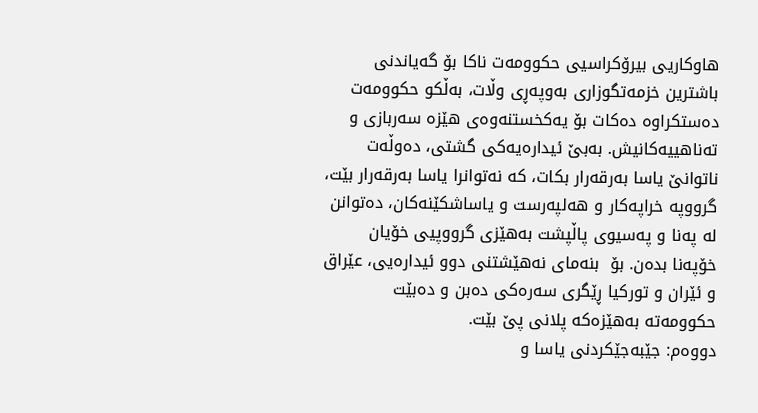هاوكاریی بیرۆكراسیی حكوومه‌ت ناكا بۆ گه‌یاندنی باشترین خزمه‌تگوزاری به‌وپه‌ڕی وڵات، به‌ڵكو حكوومه‌ت ده‌ستكراوه‌ ده‌كات بۆ یه‌كخستنه‌وه‌ی هێزه‌ سه‌ربازی و ته‌ناهییه‌كانیش. به‌بێ ئیداره‌یه‌كی گشتی، ده‌وڵه‌ت ناتوانێ یاسا به‌رقه‌رار بكات، كه‌ نه‌توانرا یاسا به‌رقه‌رار بێت، گرووپه‌ خراپه‌كار و هه‌لپه‌رست و یاساشكێنه‌كان، ده‌توانن له‌ په‌نا و په‌سیوی پاڵپشت به‌هێزی گرووپیی خۆیان خۆپه‌نا بده‌ن. بۆ  بنه‌مای نه‌هێشتنی دوو ئیداره‌یی، عێراق و ئێران و توركیا ڕێگری سه‌ره‌كی ده‌بن و ده‌بێت حكوومه‌ته‌ به‌هێزه‌كه‌ پلانی پێ بێت.
دووه‌م: جێبه‌جێكردنی یاسا و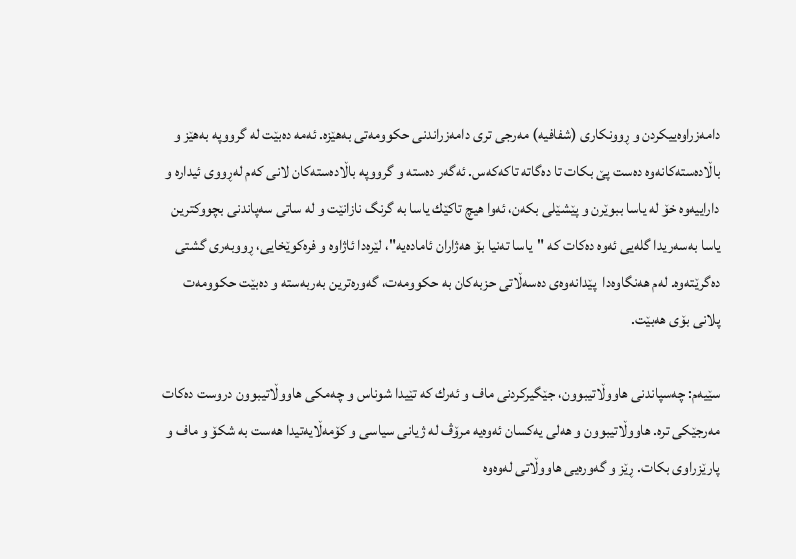دامه‌زراوه‌ییكردن و ڕوونكاری (شفافیه‌) مه‌رجی تری دامه‌زراندنی حكوومه‌تی به‌هێزه‌. ئه‌مه‌ ده‌بێت له‌ گرووپه‌ به‌هێز و باڵاده‌سته‌كانه‌وه‌ ده‌ست پێ بكات تا ده‌گاته‌ تاكه‌كه‌س. ئه‌گه‌ر ده‌سته‌ و گرووپه‌ باڵاده‌سته‌كان لانی كه‌م له‌ڕووی ئیداره‌ و داراییه‌وه‌ خۆ له‌ یاسا ببوێرن و پێشێلی بكه‌ن، ئه‌وا هیچ تاكێك یاسا به‌ گرنگ نازانێت و له‌ ساتی سه‌پاندنی بچووكترین یاسا به‌سه‌ریدا گله‌یی ئه‌وه‌ ده‌كات كه‌ "یاسا ته‌نیا بۆ هه‌ژاران ئاماده‌یه‌‌"، لێره‌دا ئاژاوه‌ و فره‌كوێخایی، ڕووبه‌ری گشتی ده‌گرێته‌وه‌. له‌م هه‌نگاوه‌دا  پێدانه‌وه‌ی ده‌سه‌ڵاتی حزبه‌كان به‌ حكوومه‌ت، گه‌وره‌ترین به‌ربه‌سته‌ و ده‌بێت حكوومه‌ت پلانی بۆی هه‌بێت.

سێیه‌م: چه‌سپاندنی هاووڵاتیبوون، جێگیركردنی ماف و ئه‌رك كه‌ تێیدا شوناس و چه‌مكی هاووڵاتیبوون دروست ده‌كات مه‌رجێكی تره‌. هاووڵاتیبوون و هه‌لی یه‌كسان ئه‌وه‌یه‌ مرۆڤ له‌ ژیانی سیاسی و كۆمه‌ڵایه‌تیدا هه‌ست به‌ شكۆ و ماف و پارێزراوی بكات. ڕێز و گه‌وره‌یی هاووڵاتی له‌وه‌وه‌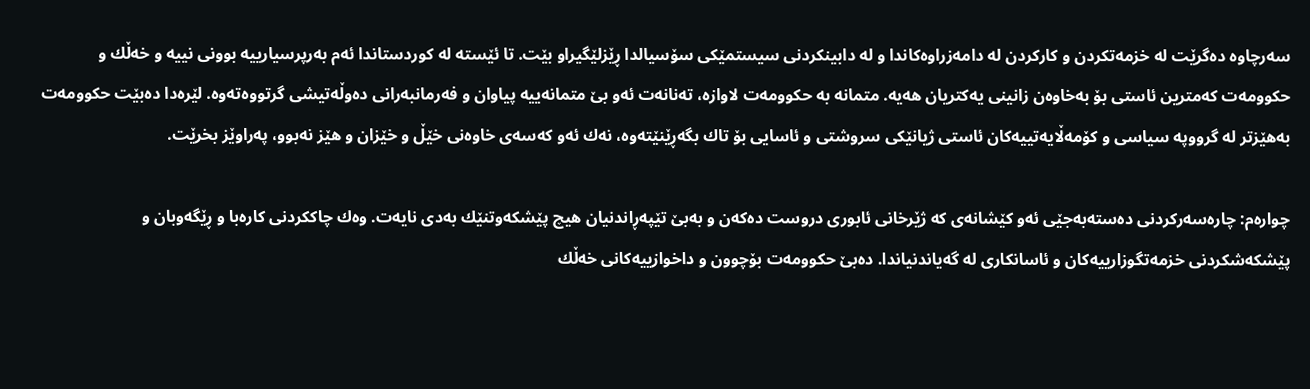سه‌رچاوه‌ ده‌گرێت له‌ خزمه‌تكردن و كاركردن له‌ دامه‌زراوه‌كاندا و له‌ دابینكردنی سیستمێكی سۆسیالدا ڕێزلێگیراو بێت. تا ئێسته‌ له‌ كوردستاندا ئه‌م به‌رپرسیارییه‌ بوونی نییه‌ و خه‌ڵك و حكوومه‌ت كه‌مترین ئاستی بۆ به‌خاوه‌ن زانینی یه‌كتریان هه‌یه‌. متمانه‌ به‌ حكوومه‌ت لاوازه‌، ته‌نانه‌ت ئه‌و بێ متمانه‌ییه‌ پیاوان و فه‌رمانبه‌رانی ده‌وڵه‌تیشی گرتووه‌ته‌وه‌. لێره‌دا ده‌بێت حكوومه‌ت به‌هێزتر له‌ گرووپه‌ سیاسی و كۆمه‌ڵایه‌تییه‌كان ئاستی ژیانێكی سروشتی و ئاسایی بۆ تاك بگه‌ڕێنێته‌وه‌، نه‌ك ئه‌و كه‌سه‌ی خاوه‌نی خێڵ و خێزان و هێز نه‌بوو، په‌راوێز بخرێت.

چواره‌م: چاره‌سه‌ركردنی ده‌سته‌به‌جێی ئه‌و كێشانه‌ی كه‌ ژێرخانی ئابوری دروست ده‌كه‌ن و به‌بێ تێپه‌ڕاندنیان هیچ پێشكه‌وتنێك به‌دی نایه‌ت. وه‌ك چاككردنی كاره‌با و ڕێگه‌وبان و پێشكه‌شكردنی خزمه‌تگوزارییه‌كان و ئاسانكاری له‌ گه‌یاندنیاندا. ده‌بێ حكوومه‌ت بۆچوون و داخوازییه‌كانی خه‌ڵك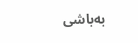به‌باشی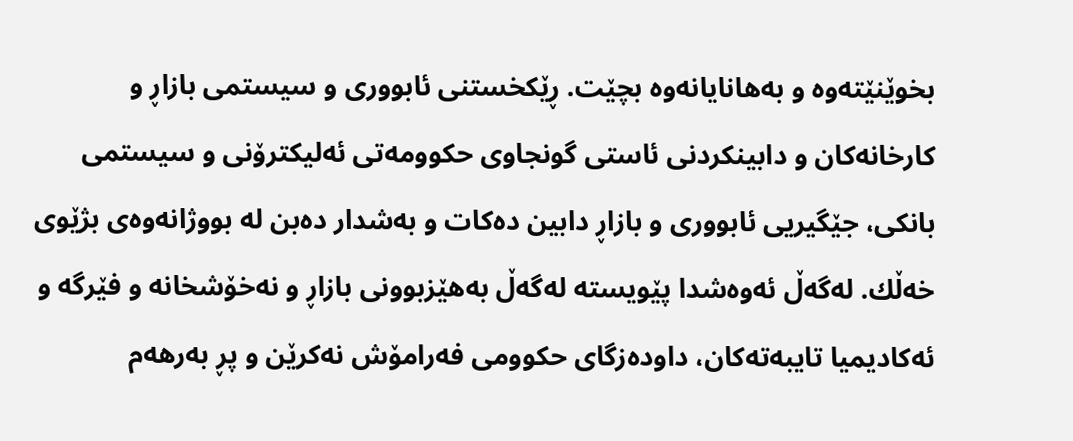بخوێنێته‌وه‌ و به‌هانایانه‌وه‌ بچێت. ڕێكخستنی ئابووری و سیستمی بازاڕ و كارخانه‌كان و دابینكردنی ئاستی گونجاوی حكوومه‌تی ئه‌لیكترۆنی و سیستمی بانكی، جێگیریی ئابووری و بازاڕ دابین ده‌كات و به‌شدار ده‌بن له‌ بووژانه‌وه‌ی بژێوی خه‌ڵك. له‌گه‌ڵ ئه‌وه‌شدا پێویسته‌ له‌گه‌ڵ به‌هێزبوونی بازاڕ و نه‌خۆشخانه‌ و فێرگه‌ و ئه‌كادیمیا تایبه‌ته‌كان، داوده‌زگای حكوومی فه‌رامۆش نه‌كرێن و پڕ به‌رهه‌م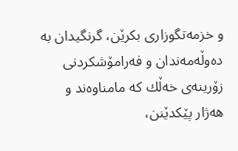و خزمه‌تگوزاری بكرێن، گرنگیدان به‌ ده‌وڵه‌مه‌ندان و فه‌رامۆشكردنی زۆرینه‌ی خه‌ڵك كه‌ مامناوه‌ند و هه‌ژار پێكدێنن،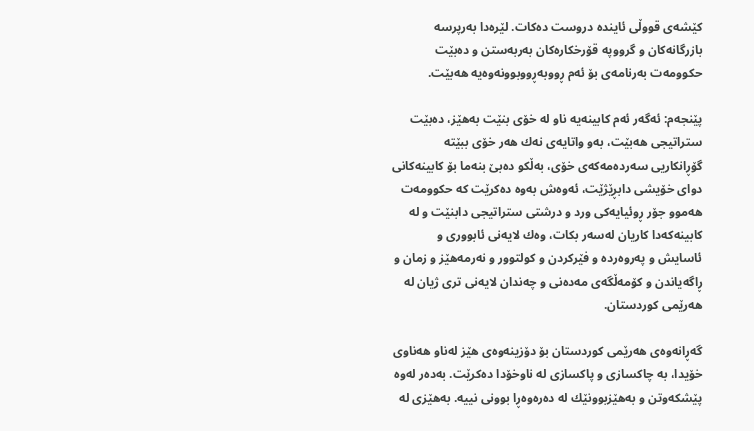كێشه‌ی قووڵی ئاینده‌ دروست ده‌كات. لێره‌دا به‌رپرسه‌ بازرگانه‌كان و گرووپه‌ قۆرخكاره‌كان به‌ربه‌ستن و ده‌بێت حكوومه‌ت به‌رنامه‌ی بۆ ئه‌م ڕووبه‌ڕووبوونه‌وه‌یه‌ هه‌بێت.

پێنجه‌م: ئه‌گه‌ر ئه‌م كابینه‌یه‌ ناو له‌ خۆی بنێت به‌هێز، ده‌بێت ستراتیجی هه‌بێت، به‌و واتایه‌ی نه‌ك هه‌ر خۆی ببێته‌ گۆڕانكاریی سه‌رده‌مه‌كه‌ی خۆی، به‌ڵكو ده‌بێ بنه‌ما بۆ كابینه‌كانی دوای خۆیشی دابڕێژێت، ئه‌وه‌ش به‌وه‌ ده‌كرێت كه‌ حكوومه‌ت هه‌موو جۆر ڕوئیایه‌كی ورد و درشتی ستراتیجی دابنێت و له‌ كابینه‌كه‌دا كاریان له‌سه‌ر بكات، وه‌ك لایه‌نی ئابووری و ئاسایش و په‌روه‌رده‌ و فێركردن و كولتوور و نه‌رمه‌هێز و زمان و ڕاگه‌یاندن و كۆمه‌ڵگه‌ی مه‌ده‌نی و چه‌ندان لایه‌نی تری ژیان له‌ هه‌رێمی كوردستان.

گه‌ڕانه‌وه‌ی هه‌رێمی كوردستان بۆ دۆزینه‌وه‌ی هێز له‌ناو هه‌ناوی خۆیدا، به‌ چاكسازی و پاكسازی له‌ ناوخۆدا ده‌كرێت. به‌ده‌ر له‌وه‌ پێشكه‌وتن و به‌هێزبوونێك له‌ ده‌ره‌وه‌ڕا بوونی نییه‌. به‌هێزی له‌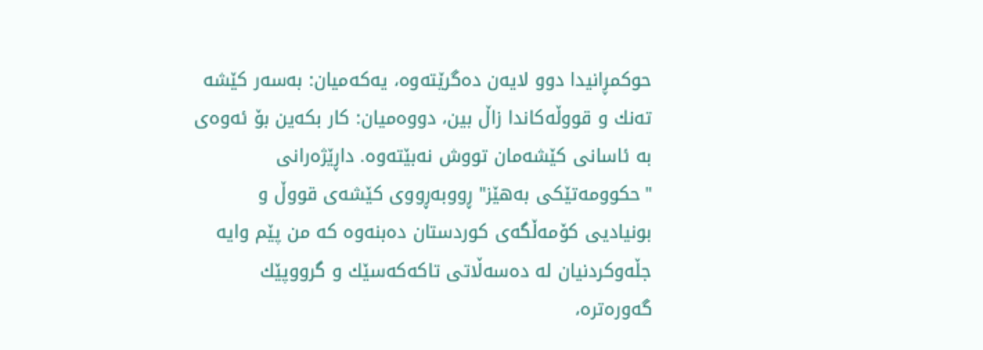حوكمڕانیدا دوو لایه‌ن ده‌گرێته‌وه‌، یه‌كه‌میان: به‌سه‌ر كێشه‌ ته‌نك و قووڵه‌كاندا زاڵ بین، دووه‌میان: كار بكه‌ین بۆ ئه‌وه‌ی به‌ ئاسانی كێشه‌مان تووش نه‌بێته‌وه‌. داڕێژه‌رانی "حكوومه‌تێكی به‌هێز" ڕووبه‌ڕووی كێشه‌ی قووڵ و بونیادیی كۆمه‌ڵگه‌ی كوردستان ده‌بنه‌وه‌ كه‌ من پێم وایه‌ جڵه‌وكردنیان له‌ ده‌سه‌ڵاتی تاكه‌كه‌سێك و گرووپێك گه‌وره‌تره‌،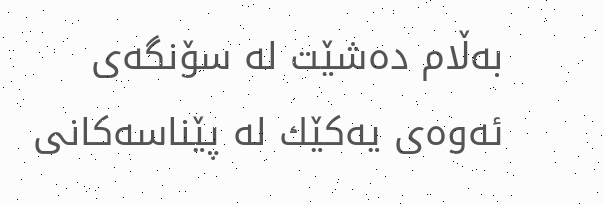به‌ڵام ده‌شێت له‌ سۆنگه‌ی ئه‌وه‌ی یه‌كێك له‌ پێناسه‌كانی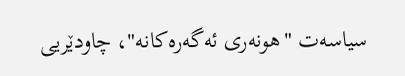سیاسه‌ت "هونه‌ری ئه‌گه‌ره‌كانه‌"، چاودێریی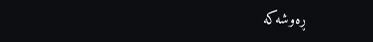ڕه‌وشه‌كه‌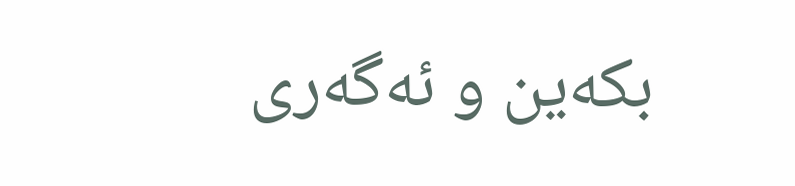بكه‌ین و ئه‌گه‌ری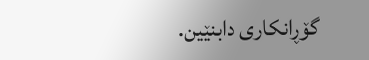گۆڕانكاری دابنێین.